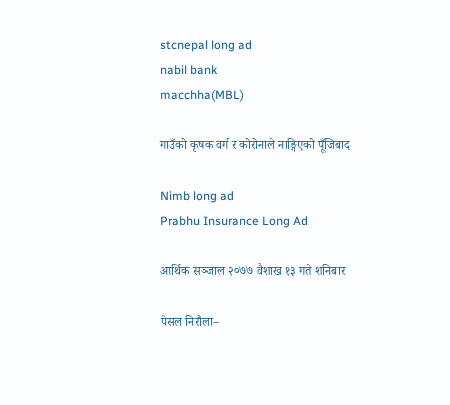stcnepal long ad
nabil bank
macchha(MBL)

गाउँको कृषक वर्ग र कोरोनाले नाङ्गिएको पूँजिबाद

Nimb long ad
Prabhu Insurance Long Ad

आर्थिक सञ्जाल २०७७ वैशाख १३ गते शनिबार

पेसल निरौला–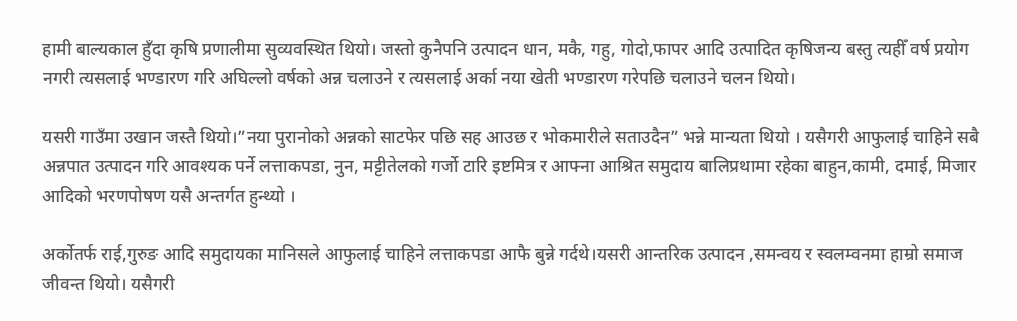हामी बाल्यकाल हुँदा कृषि प्रणालीमा सुव्यवस्थित थियो। जस्तो कुनैपनि उत्पादन धान, मकै, गहु, गोदो,फापर आदि उत्पादित कृषिजन्य बस्तु त्यहीँ वर्ष प्रयोग नगरी त्यसलाई भण्डारण गरि अघिल्लो वर्षको अन्न चलाउने र त्यसलाई अर्का नया खेती भण्डारण गरेपछि चलाउने चलन थियो।

यसरी गाउँमा उखान जस्तै थियो।”नया पुरानोको अन्नको साटफेर पछि सह आउछ र भोकमारीले सताउदैन” भन्ने मान्यता थियो । यसैगरी आफुलाई चाहिने सबै अन्नपात उत्पादन गरि आवश्यक पर्ने लत्ताकपडा, नुन, मट्टीतेलको गर्जो टारि इष्टमित्र र आफ्ना आश्रित समुदाय बालिप्रथामा रहेका बाहुन,कामी, दमाई, मिजार आदिको भरणपोषण यसै अन्तर्गत हुन्थ्यो ।

अर्कोतर्फ राई,गुरुङ आदि समुदायका मानिसले आफुलाई चाहिने लत्ताकपडा आफै बुन्ने गर्दथे।यसरी आन्तरिक उत्पादन ,समन्वय र स्वलम्वनमा हाम्रो समाज जीवन्त थियो। यसैगरी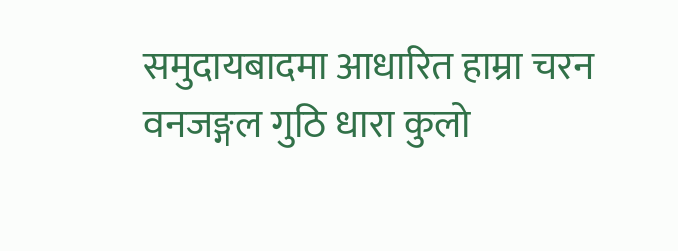समुदायबादमा आधारित हाम्रा चरन वनजङ्गल गुठि धारा कुलो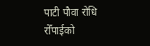पाटी पौवा रोधि रोँपाईको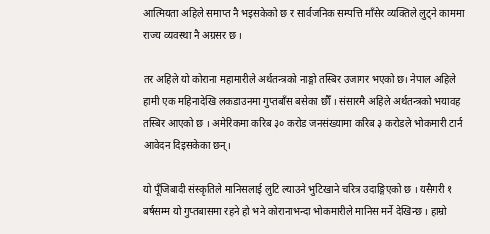आत्मियता अहिले समाप्त नै भइसकेको छ र सार्वजनिक सम्पत्ति माँसेर व्यक्तिले लुट्ने काममा राज्य व्यवस्था नै अग्रसर छ ।

तर अहिले यो कोराना महामारीले अर्थतन्त्रको नाङ्गो तस्बिर उजागर भएको छ। नेपाल अहिले हामी एक महिनादेखि लकडाउनमा गुप्तबाँस बसेका छौँ । संसारमै अहिले अर्थतन्त्रको भयावह तस्बिर आएको छ । अमेरिकमा करिब ३० करोड जनसंख्यामा करिब ३ करोडले भोकमारी टार्न आवेदन दिइसकेका छन्।

यो पूँजिबादी संस्कृतिले मानिसलाई लुटि ल्याउने भुटिखाने चरित्र उदाङ्गिएको छ । यसैगरी १ बर्षसम्म यो गुप्तबासमा रहने हो भने कोरानाभन्दा भोकमारीले मानिस मर्ने देखिन्छ । हाम्रो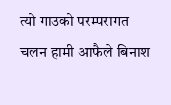त्यो गाउको परम्परागत चलन हामी आफैले बिनाश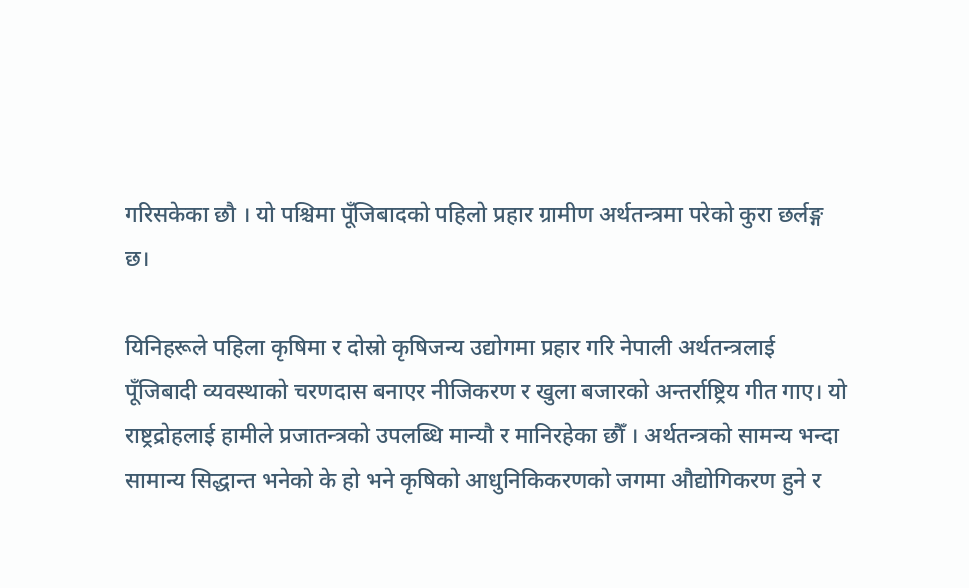गरिसकेका छौ । यो पश्चिमा पूँजिबादको पहिलो प्रहार ग्रामीण अर्थतन्त्रमा परेको कुरा छर्लङ्ग छ।

यिनिहरूले पहिला कृषिमा र दोस्रो कृषिजन्य उद्योगमा प्रहार गरि नेपाली अर्थतन्त्रलाई पूँजिबादी व्यवस्थाको चरणदास बनाएर नीजिकरण र खुला बजारको अन्तर्राष्ट्रिय गीत गाए। यो राष्ट्रद्रोहलाई हामीले प्रजातन्त्रको उपलब्धि मान्यौ र मानिरहेका छौँ । अर्थतन्त्रको सामन्य भन्दा सामान्य सिद्धान्त भनेको के हो भने कृषिको आधुनिकिकरणको जगमा औद्योगिकरण हुने र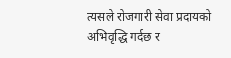त्यसले रोजगारी सेवा प्रदायको अभिवृद्धि गर्दछ र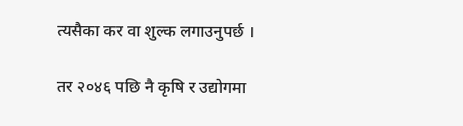त्यसैका कर वा शुल्क लगाउनुपर्छ ।

तर २०४६ पछि नै कृषि र उद्योगमा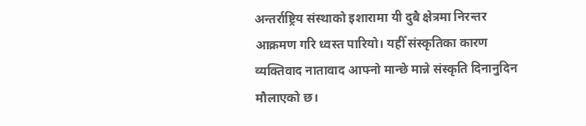अन्तर्राष्ट्रिय संस्थाको इशारामा यी दुबै क्षेत्रमा निरन्तर आक्रमण गरि ध्वस्त पारियो। यहीँ संस्कृतिका कारण व्यक्तिवाद नातावाद आफ्नो मान्छे मान्ने संस्कृति दिनानुदिन मौलाएको छ।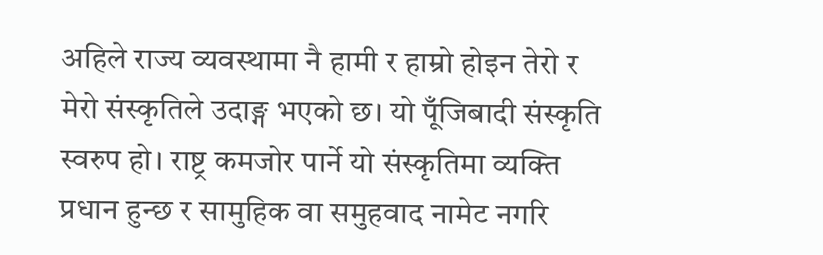अहिले राज्य व्यवस्थामा नै हामी र हाम्रो होइन तेरो र मेरो संस्कृतिले उदाङ्ग भएको छ। यो पूँजिबादी संस्कृति स्वरुप हो। राष्ट्र कमजोर पार्ने यो संस्कृतिमा व्यक्ति प्रधान हुन्छ र सामुहिक वा समुहवाद नामेट नगरि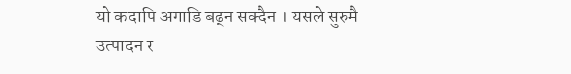यो कदापि अगाडि बढ्न सक्दैन । यसले सुरुमै उत्पादन र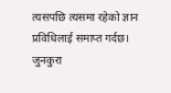त्यसपछि त्यसमा रहेको ज्ञान प्रविधिलाई समाप्त गर्दछ। जुनकुरा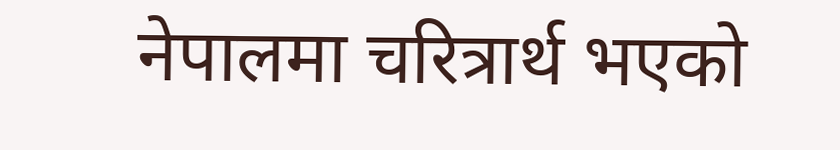नेपालमा चरित्रार्थ भएको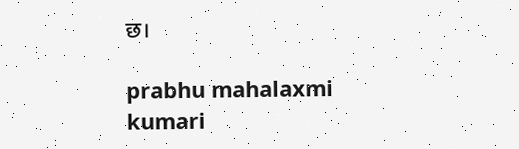छ।

prabhu mahalaxmi
kumari